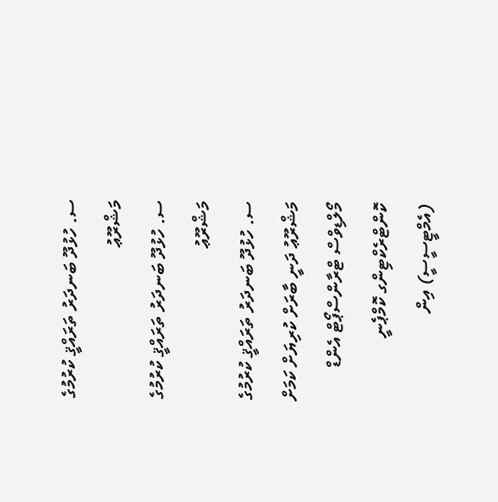ސ. ހުޅުދޫ ބަނދަރު ތަރައްޤީ ކުރުމުގެ މަޝްރޫޢު
ސ. ހުޅުދޫ ބަނދަރު ތަރައްޤީ ކުރުމުގެ މަޝްރޫޢު
ސ. ހުޅުދޫ ބަނދަރު ތަރައްޤީ ކުރުމުގެ މަޝްރޫޢު ދަނީ ބާރަށް ކުރިޔަށް ކަމަށް މޯލްޑިވްސް ޓްރާންސްޕޯޓް އެންޑް ކޮންޓްރެކްޓިންގ ކޮމްޕެނީ (އެމްޓީސީސީ) އިން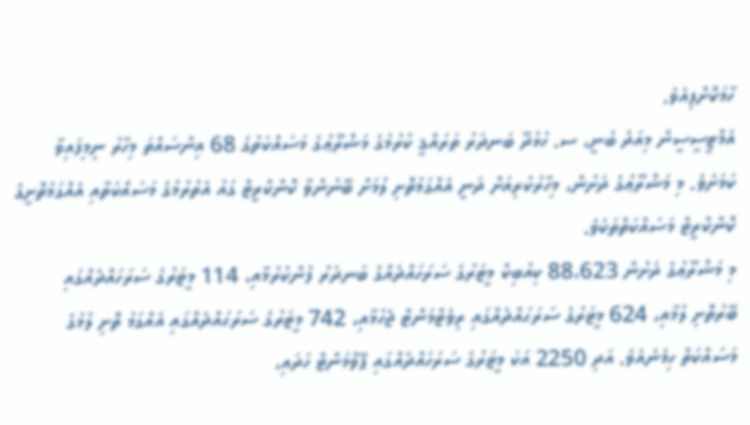ހާމަކޮށްފިއެވެ.
އެމްޓީސީސީން މިއަދު ބުނީ، ސ. ހުޅުދޫ ބަނދަރު ތަރައްޤީ ކުރުމުގެ މަޝްރޫޢުގެ މަސައްކަތުގެ 68 އިންސައްތަ މިހާރު ނިމިފައިވާ ކަމަށެވެ. މި މަޝްރޫޢުގެ ދަށުން، މިހާރުކުރިއަށް ދަނީ އެއްގަމުތޮށި ލުމަށް ބޭނުންވާ ކޮންކްރީޓް ގައު އެތުރުމުގެ މަސައްކަތާއި އެއްގަމުތޮށީގެ ކޮންކްރީޓް މަސައްކަތްތަކެވެ.
މި މަޝްރޫޢުގެ ދަށުން 88،623 ކިއުބިކް މީޓަރުގެ ސަރަހައްދެއްގެ ބަނދަރު ފުންކުރުމާއި، 114 މީޓަރުގެ ސަރަހައްދެއްގައި ބޭރުތޮށި ލުމާއި، 624 މީޓަރުގެ ސަރަޙައްދެއްގައި ރިވެޓްމަންޓް ޖެހުމާއި، 742 މީޓަރުގެ ސަރަޙައްދެއްގައި އެއްގަމު ތޮށި ލުމުގެ މަސައްކަތް ހިމެނެއެވެ. އަދި 2250 އަކަ މީޓަރުގެ ސަރަހައްދެއްގައި ޕޭވްމަންޓް ހަދައި،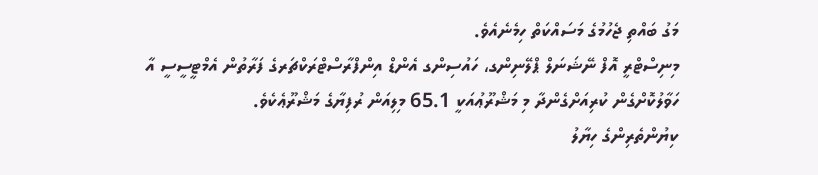މަގު ބައްތި ޖެހުމުގެ މަސައްކަތް ހިމެނެއެވެ.
މިނިސްޓްރީ އޮފް ނޭޝަނަލް ޕްލޭނިންގ، ހައުސިންގ އެންޑް އިންފްރާސްޓްރަކްޗަރގެ ފަރާތުން އެމްޓީސީސީ އާ ހަވާލުކޮށްގެން ކުރިއަށްގެންދާ މި މަޝްރޫޢުއަކީ 65.1 މިލިއަން ރުފިޔާގެ މަޝްރޫޢެކެވެ.
ކިޔުންތެރިންގެ ހިޔާލު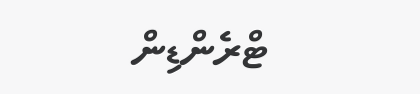ޓްރެންޑިން